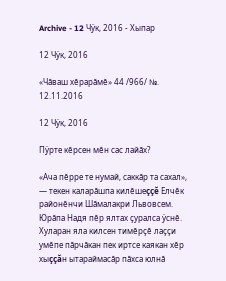Archive - 12 Чÿк, 2016 - Хыпар

12 Чÿк, 2016

«Чăваш хĕрарăмĕ» 44 /966/ №. 12.11.2016

12 Чÿк, 2016

Пÿрте кĕрсен мĕн сас лайăх?

«Ача пĕрре те нумай, саккăр та сахал», — текен каларăшпа килĕшеççĕ Елчĕк районĕнчи Шăмалакри Львовсем. Юрăпа Надя пĕр ялтах çуралса ÿснĕ. Хуларан яла килсен тимĕрçĕ лаççи умĕпе пăрчăкан пек иртсе каякан хĕр хыççăн ытараймасăр пăхса юлнă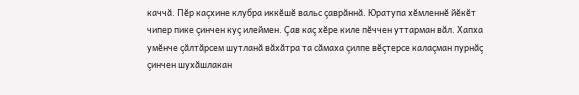каччă. Пĕр каçхине клубра иккĕшĕ вальс çаврăннă. Юратупа хĕмленнĕ йĕкĕт чипер пике çинчен куç илеймен. Çав каç хĕре киле пĕччен уттарман вăл. Хапха умĕнче çăлтăрсем шутланă вăхăтра та сăмаха çилпе вĕçтерсе калаçман пурнăç çинчен шухăшлакан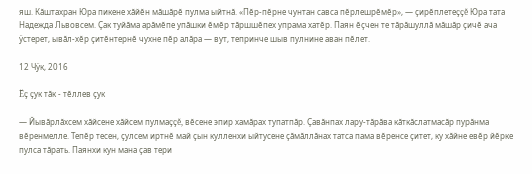яш. Кăштахран Юра пикене хăйĕн мăшăрĕ пулма ыйтнă. «Пĕр-пĕрне чунтан савса пĕрлешрĕмĕр», — çирĕплетеççĕ Юра тата Надежда Львовсем. Çак туйăма арăмĕпе упăшки ĕмĕр тăршшĕпех упрама хатĕр. Паян ĕçчен те тăрăшуллă мăшăр çичĕ ача ÿстерет, ывăл-хĕр çитĕнтернĕ чухне пĕр алăра — вут, тепринче шыв пулнине аван пĕлет.

12 Чÿк, 2016

Ĕç çук тăк - тĕллев çук

— Йывăрлăхсем хăйсене хăйсем пулмаççĕ, вĕсене эпир хамăрах тупатпăр. Çавăнпах лару-тăрăва кăткăслатмасăр пурăнма вĕренмелле. Тепĕр тесен, çулсем иртнĕ май çын кулленхи ыйтусене çăмăллăнах татса пама вĕренсе çитет, ку хăйне евĕр йĕрке пулса тăрать. Паянхи кун мана çав тери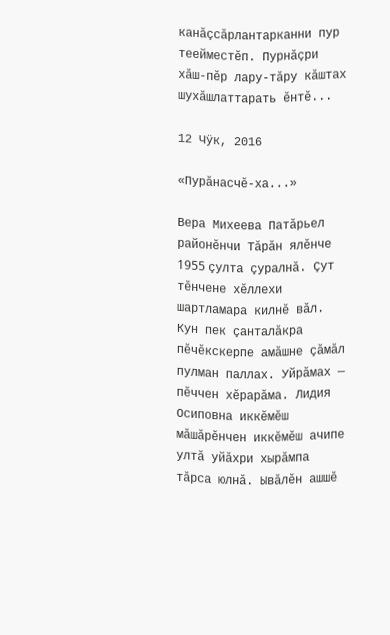канăçсăрлантарканни пур теейместĕп. Пурнăçри хăш-пĕр лару-тăру кăштах шухăшлаттарать ĕнтĕ...

12 Чÿк, 2016

«Пурăнасчĕ-ха...»

Вера Михеева Патăрьел районĕнчи Тăрăн ялĕнче 1955 çулта çуралнă. Çут тĕнчене хĕллехи шартламара килнĕ вăл. Кун пек çанталăкра пĕчĕкскерпе амăшне çăмăл пулман паллах. Уйрăмах — пĕччен хĕрарăма. Лидия Осиповна иккĕмĕш мăшăрĕнчен иккĕмĕш ачипе ултă уйăхри хырăмпа тăрса юлнă. Ывăлĕн ашшĕ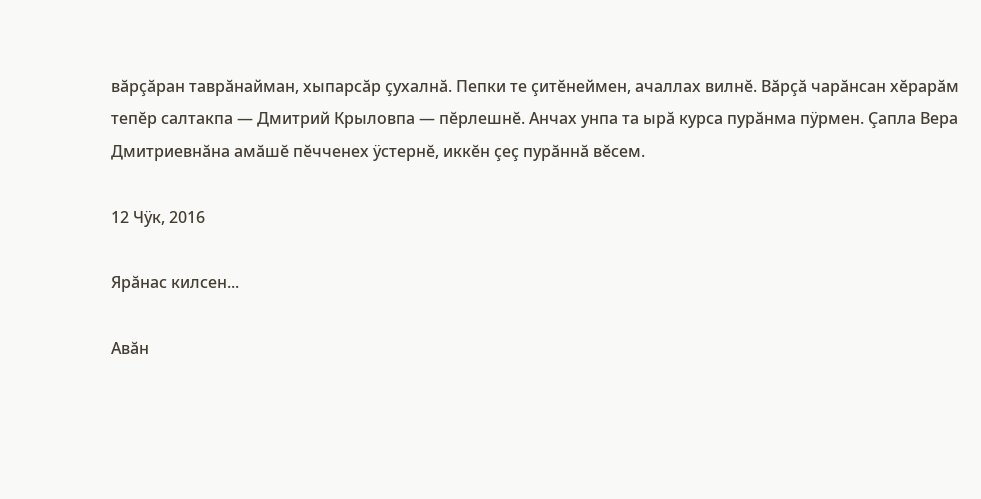вăрçăран таврăнайман, хыпарсăр çухалнă. Пепки те çитĕнеймен, ачаллах вилнĕ. Вăрçă чарăнсан хĕрарăм тепĕр салтакпа — Дмитрий Крыловпа — пĕрлешнĕ. Анчах унпа та ырă курса пурăнма пÿрмен. Çапла Вера Дмитриевнăна амăшĕ пĕчченех ÿстернĕ, иккĕн çеç пурăннă вĕсем.

12 Чÿк, 2016

Ярăнас килсен...

Авăн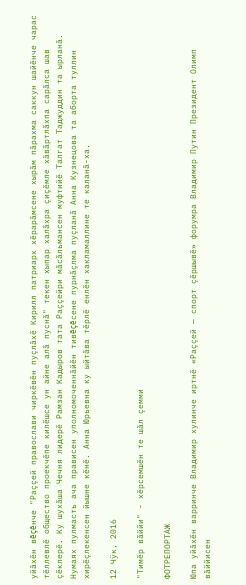уйăхĕн вĕçĕнче "Раççей православи чиркĕвĕн пуçлăхĕ Кирилл патриарх хĕрарăмсене хырăм пăрахма саккун шайĕнче чарас тĕллевлĕ общество проекчĕпе килĕшсе ун айне алă пуснă" текен хыпар халăхра çиçĕмле хăвăртлăхпа сарăлса шав çĕклерĕ. Ку шухăша Чечня лидерĕ Рамзан Кадыров тата Раççейри мăсăльмансен муфтийĕ Талгат Таджуддин та ырланă. Нумаях пулмасть ача прависен уполномоченнăйĕн тивĕçĕсене пурнăçлма пуçланă Анна Кузнецова та аборта туллин хирĕçлекенсен йышне кĕнĕ. Анна Юрьевна ку ыйтăва тĕрлĕ енлĕн хакламаллине те каланă-ха.

12 Чÿк, 2016

"Тимĕр вăййи" - хĕрсемшĕн те шăл çемми

ФОТРЕПОРТАЖ

Юпа уйăхĕн варринче Владимир хулинче иртнĕ «Раççей — спорт çĕршывĕ» форумра Владимир Путин Президент Олимп вăййисен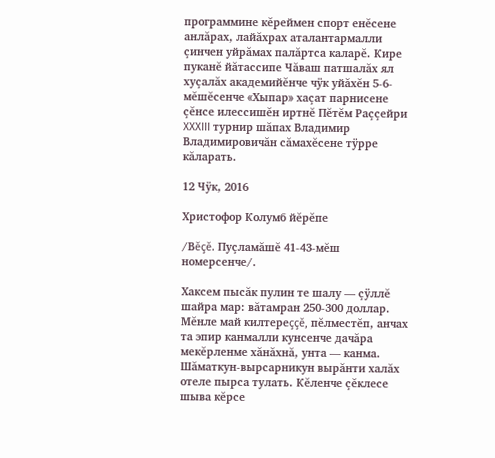программине кĕреймен спорт енĕсене анлăрах, лайăхрах аталантармалли çинчен уйрăмах палăртса каларĕ. Кире пуканĕ йăтассипе Чăваш патшалăх ял хуçалăх академийĕнче чÿк уйăхĕн 5-6-мĕшĕсенче «Хыпар» хаçат парнисене çĕнсе илессишĕн иртнĕ Пĕтĕм Раççейри XXXIII турнир шăпах Владимир Владимировичăн сăмахĕсене тÿрре кăларать.

12 Чÿк, 2016

Христофор Колумб йĕрĕпе

/Вĕçĕ. Пуçламăшĕ 41-43-мĕш номерсенче/.

Хаксем пысăк пулин те шалу — çÿллĕ шайра мар: вăтамран 250-300 доллар. Мĕнле май килтереççĕ, пĕлместĕп, анчах та эпир канмалли кунсенче дачăра мекĕрленме хăнăхнă, унта — канма. Шăматкун-вырсарникун вырăнти халăх отеле пырса тулать. Кĕленче çĕклесе шыва кĕрсе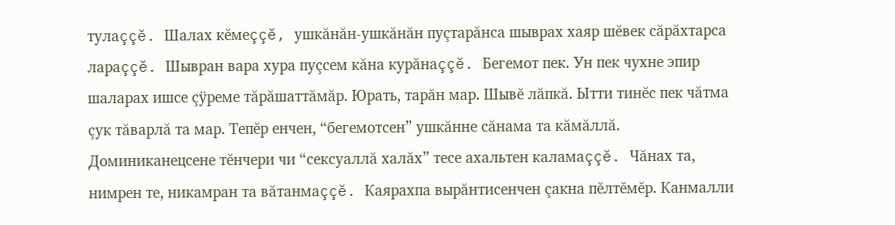тулаççĕ. Шалах кĕмеççĕ, ушкăнăн-ушкăнăн пуçтарăнса шыврах хаяр шĕвек сăрăхтарса лараççĕ. Шывран вара хура пуçсем кăна курăнаççĕ. Бегемот пек. Ун пек чухне эпир шаларах ишсе çÿреме тăрăшаттăмăр. Юрать, тарăн мар. Шывĕ лăпкă. Ытти тинĕс пек чăтма çук тăварлă та мар. Тепĕр енчен, “бегемотсен” ушкăнне сăнама та кăмăллă. Доминиканецсене тĕнчери чи “сексуаллă халăх” тесе ахальтен каламаççĕ. Чăнах та, нимрен те, никамран та вăтанмаççĕ. Каярахпа вырăнтисенчен çакна пĕлтĕмĕр. Канмалли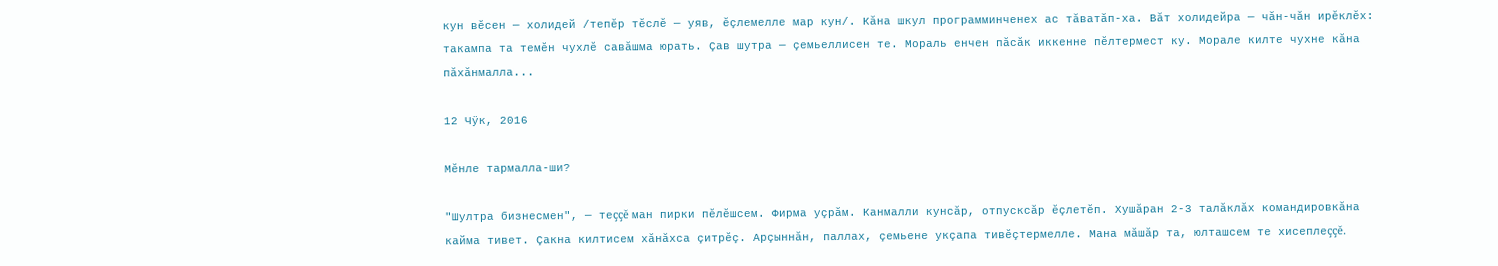кун вĕсен — холидей /тепĕр тĕслĕ — уяв, ĕçлемелле мар кун/. Кăна шкул программинченех ас тăватăп-ха. Вăт холидейра — чăн-чăн ирĕклĕх: такампа та темĕн чухлĕ савăшма юрать. Çав шутра — çемьеллисен те. Мораль енчен пăсăк иккенне пĕлтермест ку. Морале килте чухне кăна пăхăнмалла...

12 Чÿк, 2016

Мĕнле тармалла-ши?

"Шултра бизнесмен", — теççĕ ман пирки пĕлĕшсем. Фирма уçрăм. Канмалли кунсăр, отпусксăр ĕçлетĕп. Хушăран 2-3 талăклăх командировкăна кайма тивет. Çакна килтисем хăнăхса çитрĕç. Арçыннăн, паллах, çемьене укçапа тивĕçтермелле. Мана мăшăр та, юлташсем те хисеплеççĕ.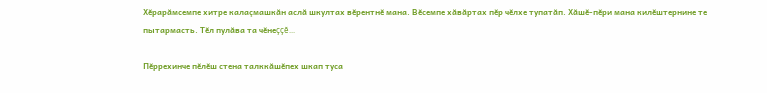Хĕрарăмсемпе хитре калаçмашкăн аслă шкултах вĕрентнĕ мана. Вĕсемпе хăвăртах пĕр чĕлхе тупатăп. Хăшĕ-пĕри мана килĕштернине те пытармасть. Тĕл пулăва та чĕнеççĕ...

Пĕррехинче пĕлĕш стена талккăшĕпех шкап туса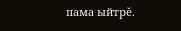пама ыйтрĕ.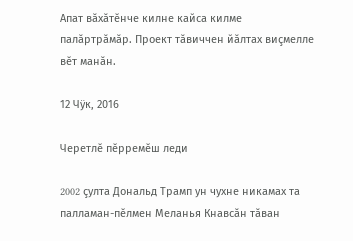Апат вăхăтĕнче килне кайса килме палăртрăмăр. Проект тăвиччен йăлтах виçмелле вĕт манăн.

12 Чÿк, 2016

Черетлĕ пĕрремĕш леди

2002 çулта Дональд Трамп ун чухне никамах та палламан-пĕлмен Меланья Кнавсăн тăван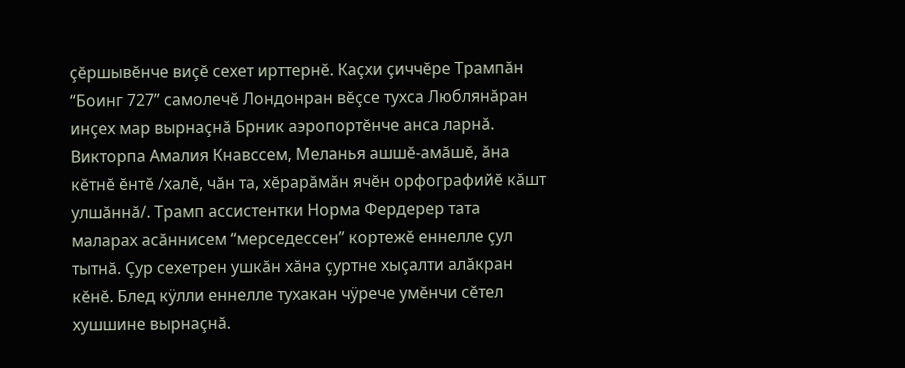çĕршывĕнче виçĕ сехет ирттернĕ. Каçхи çиччĕре Трампăн “Боинг 727” самолечĕ Лондонран вĕçсе тухса Люблянăран инçех мар вырнаçнă Брник аэропортĕнче анса ларнă. Викторпа Амалия Кнавссем, Меланья ашшĕ-амăшĕ, ăна кĕтнĕ ĕнтĕ /халĕ, чăн та, хĕрарăмăн ячĕн орфографийĕ кăшт улшăннă/. Трамп ассистентки Норма Фердерер тата маларах асăннисем “мерседессен” кортежĕ еннелле çул тытнă. Çур сехетрен ушкăн хăна çуртне хыçалти алăкран кĕнĕ. Блед кÿлли еннелле тухакан чÿрече умĕнчи сĕтел хушшине вырнаçнă.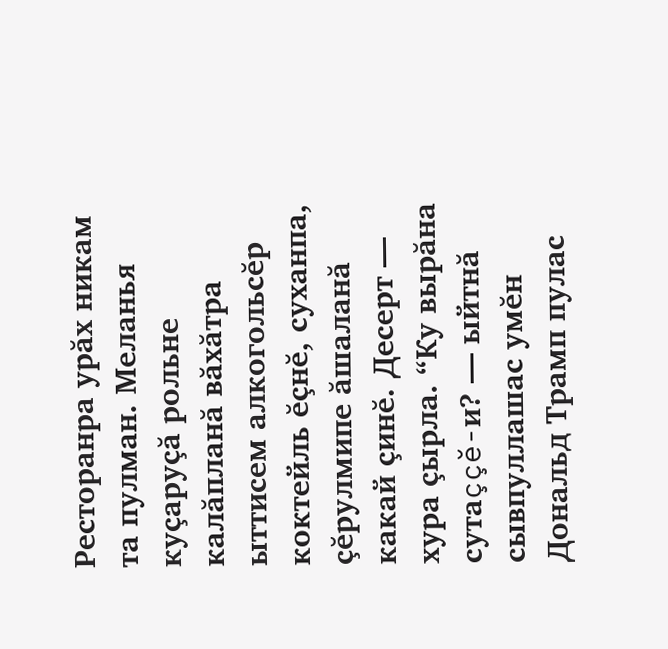Ресторанра урăх никам та пулман. Меланья куçаруçă рольне калăпланă вăхăтра ыттисем алкогольсĕр коктейль ĕçнĕ, суханпа, çĕрулмипе ăшаланă какай çинĕ. Десерт — хура çырла. “Ку вырăна сутаççĕ-и? — ыйтнă сывпуллашас умĕн Дональд Трамп пулас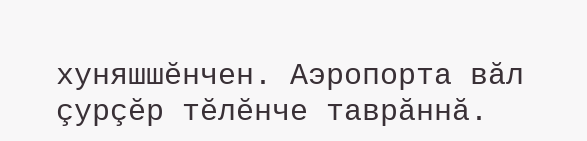хуняшшĕнчен. Аэропорта вăл çурçĕр тĕлĕнче таврăннă.